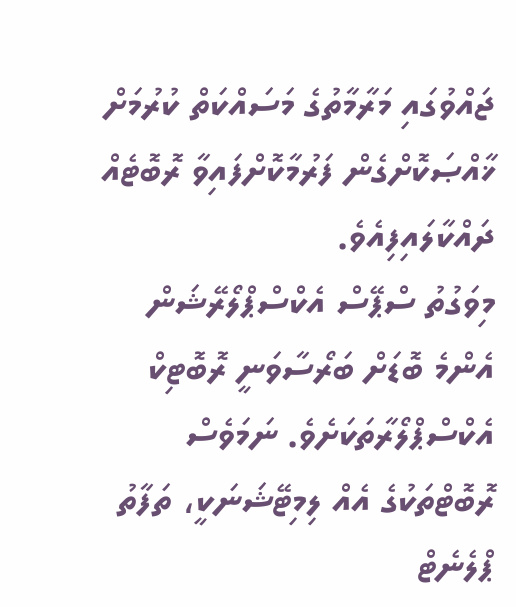ޖައްވުގައި މަރާމާތުގެ މަސައްކަތް ކުރުމަށް ޚާއްޞަކޮށްގެން ފަރުމާކޮށްފައިވާ ރޮބޮޓެއް ދައްކާލައިފިއެވެ.
މިވަގުތު ސްޕޭސް އެކްސްޕްލޯރޭޝަން އެންމެ ބޮޑަށް ބަރޯސާވަނީ ރޮބޮޓިކް އެކްސްޕްލޯރާތަކަށެވެ. ނަމަވެސް ރޮބޮޓްތަކުގެ އެއް ލިމިޓޭޝަނަކީ، ތަފާތު ޕްލެނެޓް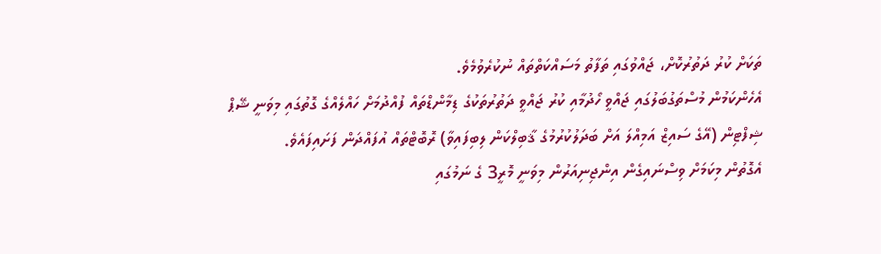ތަކަށް ކުރު ދަތުރުކޮށް، ޖައްވުގައި ތަފާތު މަސައްކަތްތައް ނުކުރެވުމެވެ.
އެހެންކަމުން މުސްތަގުބަލުގައި ޖައްވީ ހޯދުމާއި ކުރު ޖައްވީ ދަތުރުތަކުގެ ޑިމާންޑްތައް ފުއްދުމަށް ހައްލެއްގެ ގޮތުގައި މިވަނީ ޝޭޕް ޝިފްޓިން (އޭގެ ސައިޒް އަމިއްލަ އަށް ބަދަލުކުރުމުގެ ޤާބިލްކަން ލިބިފައިވާ) ރޮބޮޓްތައް އުފައްދަން ފަށައިފައެވެ.
އެގޮތުން މިކަމަށް ވިސްނައިގެން އިންޖިނިއަރުން މިވަނީ މޮރީ3 ގެ ނަމުގައި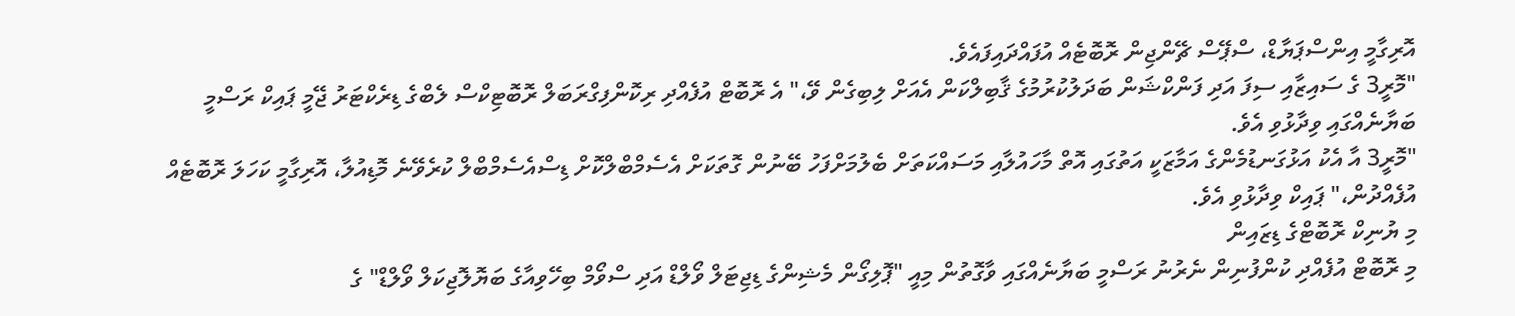އޮރިގާމީ އިންސްޕަޔާޑް، ސްޕޭސް ޗޭންޖިން ރޮބޮޓެއް އުފައްދައިފައެވެ.
"މޮރީ3 ގެ ސައިޒާއި ސިފަ އަދި ފަންކްޝަން ބަދަލުކުރުމުގެ ޤާބިލްކަން އެއަށް ލިބިގެން ވޭ،" އެ ރޮބޮޓް އުފެއްދި ރިކޮންފިގްރަބަލް ރޮބޮޓިކްސް ލެބްގެ ޑިރެކްޓަރު ޖޭމީ ޕައިކް ރަސްމީ ބަޔާނެއްގައި ވިދާޅުވި އެވެ.
"މޮރީ3 އާ އެކު އަޅުގަނޑުމެންގެ އަމާޒަކީ އަތުގައި އޮތް މާހައުލާއި މަސައްކަތަށް ބެލުމަށްފަހު ބޭނުން ގޮތަކަށް އެސެމްބްލްކޮށް ޑިސްއެސެމްބްލް ކުރެވޭނެ މޮޑިއުލާ، އޮރިގާމީ ކަހަލަ ރޮބޮޓެއް އުފެއްދުން،" ޕައިކް ވިދާޅުވި އެވެ.
މި ޔުނިކް ރޮބޮޓްގެ ޑިޒައިން
މި ރޮބޮޓް އުފެއްދި ކުންފުނިން ނެރުނު ރަސްމީ ބަޔާނެއްގައި ވާގޮތުން މިއީ "ޕޮލިގޯން މެޝިންގެ ޑިޖިޓަލް ވޯލްޑް އަދި ސްވޯމް ބިހޭވިއާގެ ބަޔޮލޮޖިކަލް ވޯލްޑް" ގެ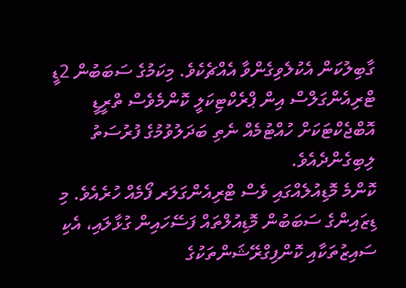ގާބިލުކަން އެކުލެވިގެންވާ އެއްޗެކެވެ. މިކަމުގެ ސަބަބުން 2ޑީ ޓްރިއެންގަލްސް އިން ޕްރެކްޓިކަލީ ކޮންމެވެސް ތްރީޑީ އޮބްޖެކްޓަކަށް ހުއްޓުމެއް ނެތި ބަދަލުވުމުގެ ފުރުސަތު ލިބިގެންދެއެވެ.
ކޮންމެ މޮޑިއުލެއްގައި ވެސް ޓްރިއެންގަލަރ ފޯމެއް ހުރެއެވެ. މި ޑިޒައިންގެ ސަބަބުން މޮޑިއުލްތައް ފަސޭހައިން ގުޅާލައި، އެކި ސައިޒުތަކާއި ކޮންފިގްރޭޝަންތަކުގެ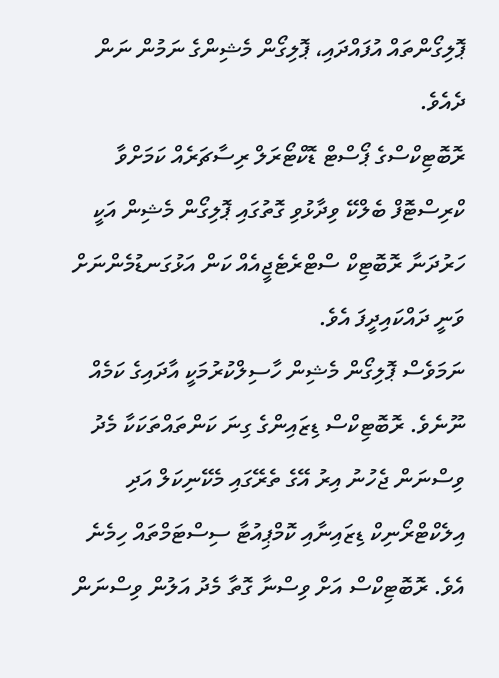ޕޮލިގޯންތައް އުފައްދައި، ޕޮލިގޯން މެޝިންގެ ނަމުން ނަން ދެއެވެ.
ރޮބޮޓިކްސްގެ ޕޯސްޓް ޑޮކްޓޯރަލް ރިސާޗަރެއް ކަމަށްވާ ކްރިސްޓޮފް ބެލްކޭ ވިދާޅުވި ގޮތުގައި ޕޮލިގޯން މެޝިން އަކީ ހަރުދަނާ ރޮބޮޓިކް ސްޓްރެޓެޖީއެއް ކަން އަޅުގަނޑުމެންނަށް ވަނީ ދައްކައިދީފަ އެވެ.
ނަމަވެސް ޕޮލިގޯން މެޝިން ހާސިލްކުރުމަކީ އާދައިގެ ކަމެއް ނޫނެވެ. ރޮބޮޓިކްސް ޑިޒައިންގެ ގިނަ ކަންތައްތަކަކާ މެދު ވިސްނަން ޖެހުނު އިރު އޭގެ ތެރޭގައި މެކޭނިކަލް އަދި އިލެކްޓްރޯނިކް ޑިޒައިނާއި ކޮމްޕިއުޓާ ސިސްޓަމްތައް ހިމެނެ އެވެ. ރޮބޮޓިކްސް އަށް ވިސްނާ ގޮތާ މެދު އަލުން ވިސްނަން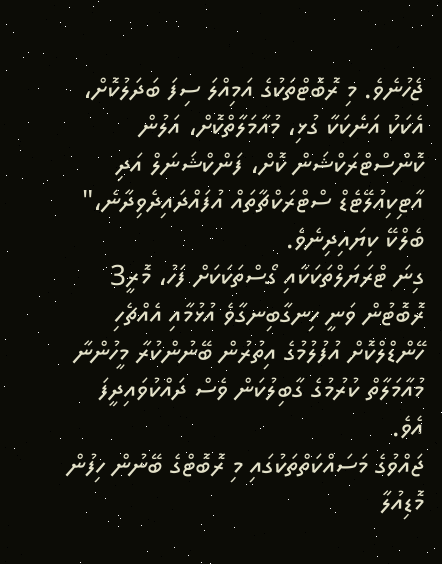ޖެހުނެވެ. މި ރޮބޮޓްތަކުގެ އަމިއްލަ ސިފަ ބަދަލުކޮށް، އެކަކު އަނެކަކާ ގުޅި، މުއާމަލާތްކޮށް، އަލުން ކޮންސްޓްރަކްޝަން ކޮށް، ފަންކްޝަނަލް އަދި އާޓިކިއުލޭޓެޑް ސްޓްރަކްޗާތައް އުފައްދައިދެވިދާނެ،" ބެލްކޭ ކިޔައިދިނެވެ.
ގިނަ ޓްރަޔަލްތަކަކާއި ގޯސްތަކަކަށް ފަހު، މޮރީ3 ރޮބޮޓުން ވަނީ ހިނގާބިނގާވެ އުޅުމާއި އެއްޗެހި ހޭންޑްލްކޮށް އުފުލުމުގެ އިތުރުން ބޭނުންކުރާ މީހުންނާ މުއާމަލާތް ކުރުމުގެ ގާބިލުކަން ވެސް ދައްކުވައިދީފަ އެވެ.
ޖައްވުގެ މަސައްކަތްތަކުގައި މި ރޮބޮޓްގެ ބޭނުން ހިފުން
މޮޑިއުލާ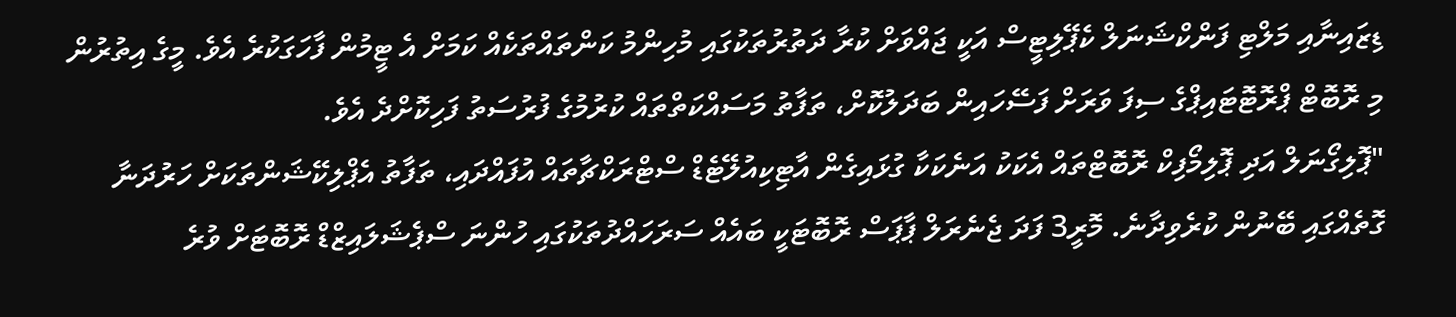ޑިޒައިނާއި މަލްޓި ފަންކްޝަނަލް ކެޕޭލިޓީސް އަކީ ޖައްވަށް ކުރާ ދަތުރުތަކުގައި މުހިންމު ކަންތައްތަކެއް ކަމަށް އެ ޓީމުން ފާހަގަކުރެ އެވެ. މީގެ އިތުރުން މި ރޮބޮޓް ޕްރޮޓޮޓައިޕްގެ ސިފަ ވަރަށް ފަސޭހައިން ބަދަލުކޮށް، ތަފާތު މަސައްކަތްތައް ކުރުމުގެ ފުރުސަތު ފަހިކޮށްދެ އެވެ.
"ޕޮލިގޯނަލް އަދި ޕޮލިމޯފިކް ރޮބޮޓްތައް އެކަކު އަނެކަކާ ގުޅައިގެން އާޓިކިއުލޭޓެޑް ސްޓްރަކްޗާތައް އުފައްދައި، ތަފާތު އެޕްލިކޭޝަންތަކަށް ހަރުދަނާ ގޮތެއްގައި ބޭނުން ކުރެވިދާނެ. މޮރީ3 ފަދަ ޖެނެރަލް ޕާޕަސް ރޮބޮޓަކީ ބައެއް ސަރަހައްދުތަކުގައި ހުންނަ ސްޕެޝަލައިޒްޑް ރޮބޮޓަށް ވުރެ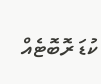ކުޑަ ރޮބޮޓެއް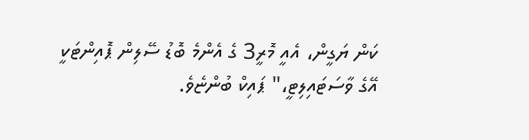ކަން ޔަގީން، އެއީ މޮރީ3 ގެ އެންމެ ބޮޑު ސޭލިން ޕޮއިންޓަކީ އޭގެ ވާސަޓައިލިޓީ،" ޕައިކް ބުންޏެވެ.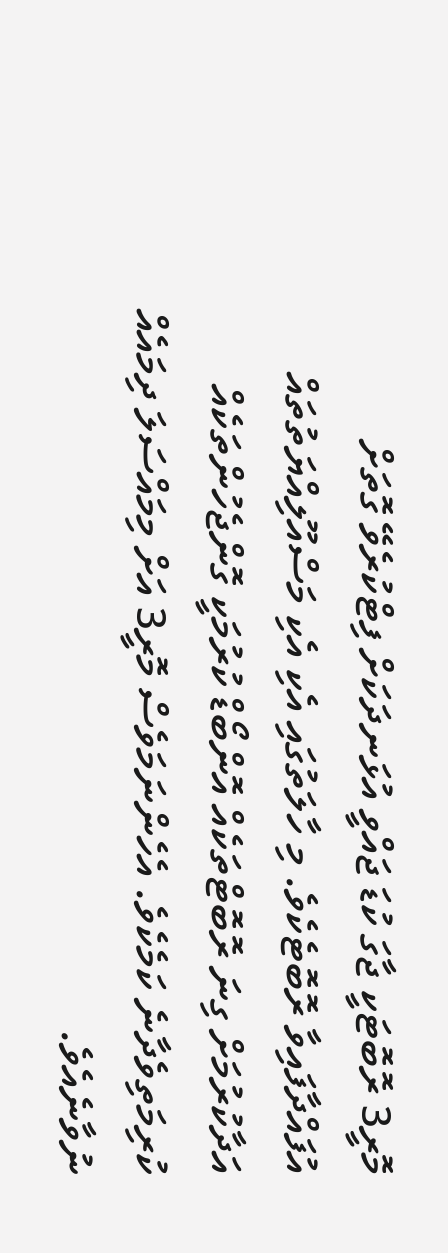މޮރީ3 ރޮބޮޓަކީ ޖާގަ ކުޑަ ޖައްވީ އުޅަނދަކަށް ފިޓްކުރެވޭ ގޮތަށް އުފައްދާފައިވާ ރޮބޮޓެކެވެ. މި ހާލަތުގައި އެކި އެކި މަސްއޫލިއްޔަތުތައް އަދާކުރުމަށް ގިނަ ރޮބޮޓްތަކެއް އޮންބޯޑް ކުރުމަކީ ގޮންޖެހުންތަކެއް ކުރިމަތިވެދާނެ ކަމެކެވެ. އެހެންނަމަވެސް މޮރީ3 އަށް މިމައްސަލަ ދިމައެއް ނުވާނެއެވެ.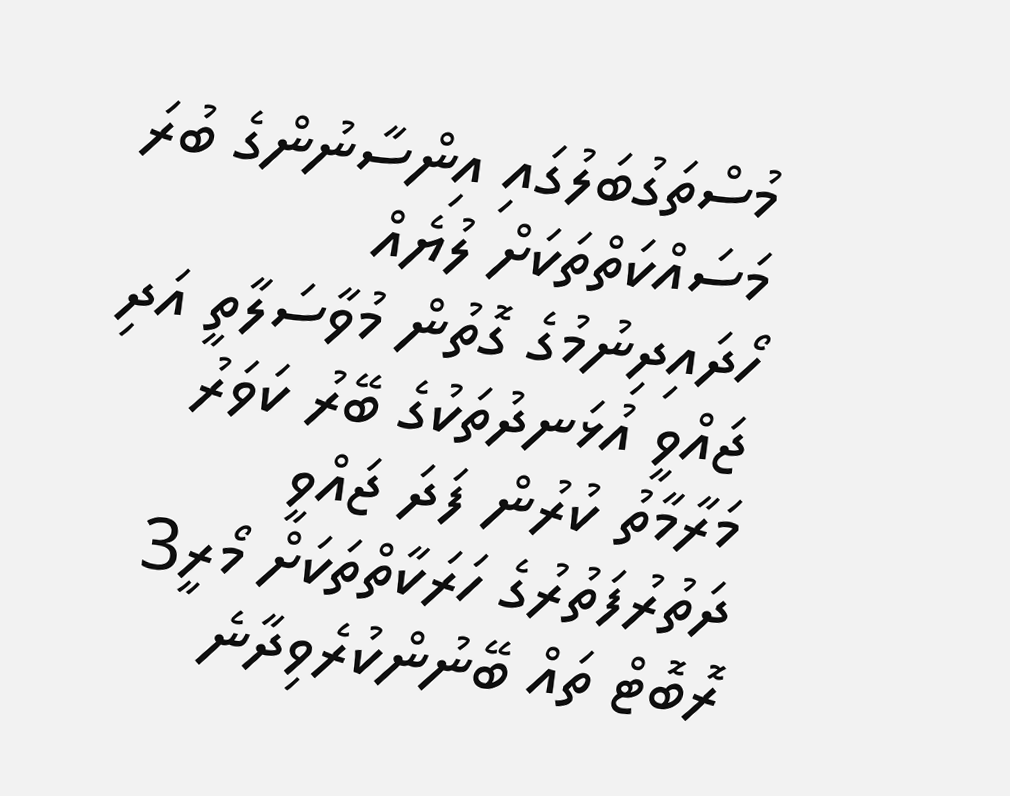މުސްތަގުބަލުގައި އިންސާނުންގެ ބުރަ މަސައްކަތްތަކަށް ލުޔެއް ހޯދައިދިނުމުގެ ގޮތުން މުވާސަލާތީ އަދި ޖައްވީ އުޅަނދުތަކުގެ ބޭރު ކަވަރު މަރާމާތު ކުރުން ފަދަ ޖައްވީ ދަތުރުފަތުރުގެ ހަރަކާތްތަކަށް މޯރީ3 ރޮބޮޓް ތައް ބޭނުންކުރެވިދާނެ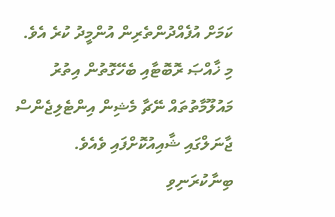ކަމަށް އުފެއްދުންތެރިން އުންމީދު ކުރެ އެވެ.
މި ޚާއްޞަ ރޮބޮޓާއި ބެހޭގޮތުން އިތުރު މައުލޫމާތުތައް ނޭޗާ މެޝިން އިންޓެލިޖެންސް ޖާނަލްގައި ޝާއިއުކޮށްފައި ވެއެވެ.
ބިނާކުރަނިވި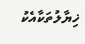ޚިޔާލުތަކާއެކު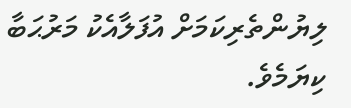ލިޔުންތެރިކަމަށް އުފަލާއެކު މަރުޙަބާ ކިޔަމެވެ.